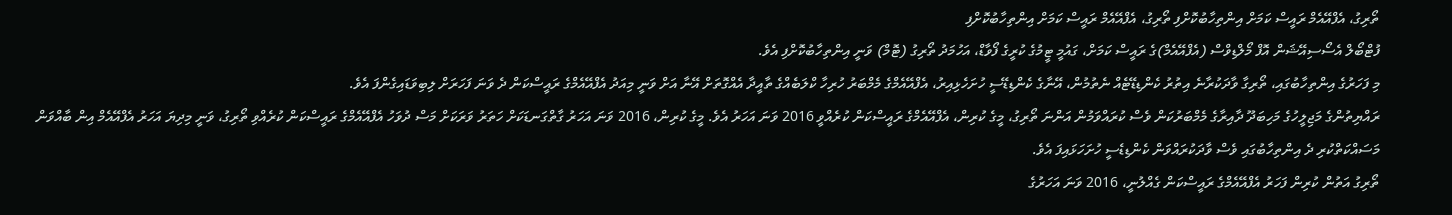ތޯރިގު، އެފްއޭއެމް ރައީސް ކަމަށް އިންތިހާބުކޮށްފި ތޯރިގު، އެފްއޭއެމް ރައީސް ކަމަށް އިންތިހާބުކޮށްފި
ފުޓްބޯލް އެސޯސިއޭޝަން އޮފް މޯލްޑިވްސް (އެފްއޭއެމް)ގެ ރައީސް ކަމަށް، ގައުމީ ޓީމުގެ ކުރީގެ ފޯވާޑް، އަހުމަދު ތޯރިގު (ޓޮމް) ވަނީ އިންތިހާބުކޮށްފި އެވެ.
މި ފަހަރުގެ އިންތިހާބުގައި، ތޯރިގާ ވާދަކުރާނެ އިތުރު ކެންޑިޑޭޓެއް ނެތުމުން، އޭނާގެ ކެންޑިޑޭސީ ހުށަހެޅިއިރު، އެފްއޭއެމްގެ މެމްބަރު ހުރިހާ ކްލަބެއްގެ ތާއީދާ އެއްގޮތަށް އޭނާ އަށް ވަނީ މިއަދު އެފްއޭއެމްގެ ރައީސްކަން ދެ ވަނަ ފަހަރަށް ލިބިވަޑައިގެންފަ އެވެ.
ރައްޔިތުންގެ މަޖިލީހުގެ މަހިބަދޫ ދާއިރާގެ މެމްބަރުކަން ވެސް ކުރައްވަމުން އަންނަ ތޯރިގު، މީގެ ކުރިން، އެފްއޭއެމްގެ ރައީސްކަން ކުރެއްވީ 2016 ވަނަ އަހަރު އެވެ. މީގެ ކުރިން، 2016 ވަނަ އަހަރު ގާތްގަނޑަކަށް ހަތަރު ވަރަކަށް މަސް ދުވަހު އެފްއޭއެމްގެ ރައީސްކަން ކުރެއްވި ތޯރިގު، ވަނީ މިދިޔަ އަހަރު އެފްއޭއެމް އިން ބާއްވަން މަސައްކަތްކުރި ދެ އިންތިހާބުގައި ވެސް ވާދަކުރައްވަން ކެންޑިޑެސީ ހުށަހަޅައިފަ އެވެ.
ތޯރިގު އަތުން ކުރިން ފަހަރު އެފްއޭއެމްގެ ރައީސްކަން ގެއްލުނީ، 2016 ވަނަ އަހަރުގެ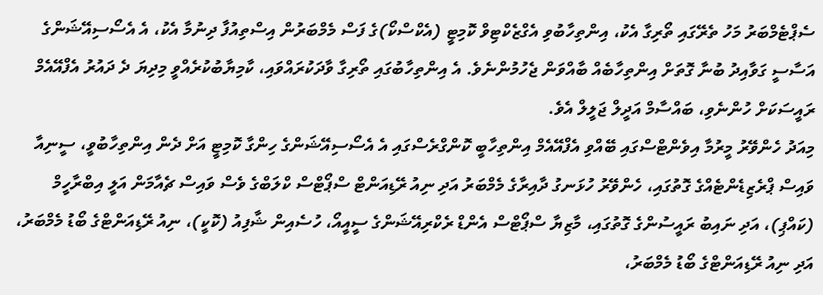ސެޕްޓެމްބަރު މަހު ތެރޭގައި ތޯރިގާ އެކު، އިންތިހާބުވި އެގްޒެކްޓިވް ކޮމިޓީ (އެކްސްކޯ)ގެ ފަސް މެމްބަރުން އިސްތިއުފާ ދިނުމާ އެކު، އެ އެސޯސިއޭޝަންގެ އަސާސީ ގަވާއިދު ބުނާ ގޮތަށް އިންތިހާބެއް ބާއްވަން ޖެހުމުންނެވެ. އެ އިންތިހާބުގައި ތޯރިގާ ވާދަކުރައްވައި، ކާމިޔާބުކުރެއްވީ މިދިޔަ ދެ ދައުރު އެފްއޭއެމް ރައީސަކަށް ހުންނެވި، ބައްސާމް އަދީލް ޖަލީލް އެވެ.
މިއަދު ހެންވޭރު މީރުމާ އިވެންޓްސްގައި ބޭއްވި އެފްއޭއެމް އިންތިހާބީ ކޮންގްރެސްގައި އެ އެސޯސިއޭޝަންގެ ހިންގާ ކޮމިޓީ އަށް ދެން އިންތިހާބުވީ، ސީނިއާ ވައިސް ޕްރެޒިޑެންޓެއްގެ ގޮތުގައި، ހެންވޭރު ހުޅަނގު ދާއިރާގެ މެމްބަރު އަދި ނިއު ރޭޑިއަންޓް ސްޕޯޓްސް ކްލަބްގެ ވެސް ވައިސް ޗެއާމަން އަލީ އިބްރާހީމް (ކައްޕި)، އަދި ނައިބު ރައީސުންގެ ގޮތުގައި، މާޒިޔާ ސްޕޯޓްސް އެންޑް ރެކްރިއޭޝަންގެ ސީއީއޯ، ހުސެއިން ޝާފިއު (ކޮކީ)، ނިއު ރޭޑިއަންޓްގެ ބޯޑު މެމްބަރު، އަދި ނިއު ރޭޑިއަންޓްގެ ބޯޑު މެމްބަރު،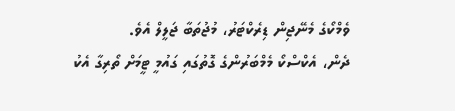ވެމްކޯގެ މެނޭޖިން ޑިރެކްޓަރު، މުޖުތަބާ ޖަލީލް އެވެ.
ދެން، އެކްސްކޯ މެމްބަރުންގެ ގޮތުގައި ގައުމީ ޓީމަށް ތޯރިގާ އެކު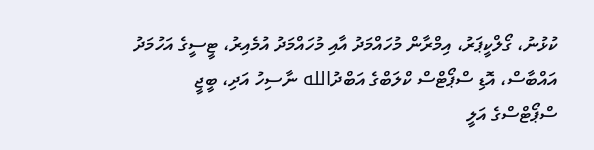ކުޅުނު، ގޯލްކީޕަރު، އިމްރާން މުހައްމަދު އާއި މުހައްމަދު އުމެއިރު، ޓީސީގެ އަހުމަދު އައްބާސް، އޮޑި ސްޕޯޓްސް ކްލަބްގެ އަބްދުالله ނާސިހު އަދި، ބީޖީ ސްޕޯޓްސްގެ އަލީ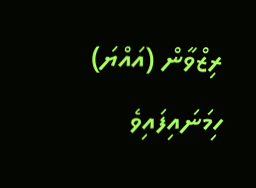ރިޒްވާން (އައްޔަ) ހިމަނައިފައިވެ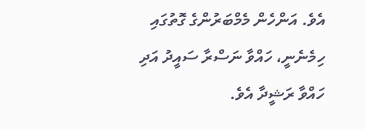އެވެ. އަންހެން މެމްބަރުންގެ ގޮތުގައި ހިމެނެނީ، ހައްވާ ނަސްރާ ސައީދު އަދި ހައްވާ ރަޝީދާ އެވެ.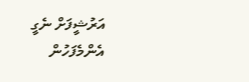އަރުޝީފަށް ނެގީ
އެންމެފަހުން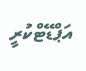އަޕްޑޭޓްކުރީ